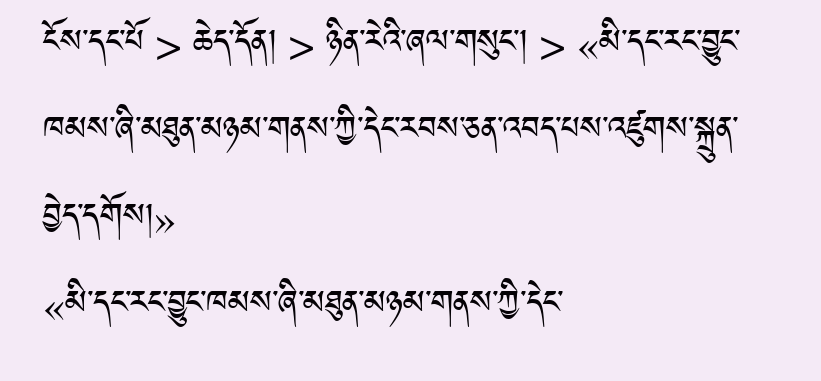ངོས་དང་པོ > ཆེད་དོན། > ཉིན་རེའི་ཞལ་གསུང་། > «མི་དང་རང་བྱུང་ཁམས་ཞི་མཐུན་མཉམ་གནས་ཀྱི་དེང་རབས་ཅན་འབད་པས་འཛུགས་སྐྲུན་བྱེད་དགོས།»
«མི་དང་རང་བྱུང་ཁམས་ཞི་མཐུན་མཉམ་གནས་ཀྱི་དེང་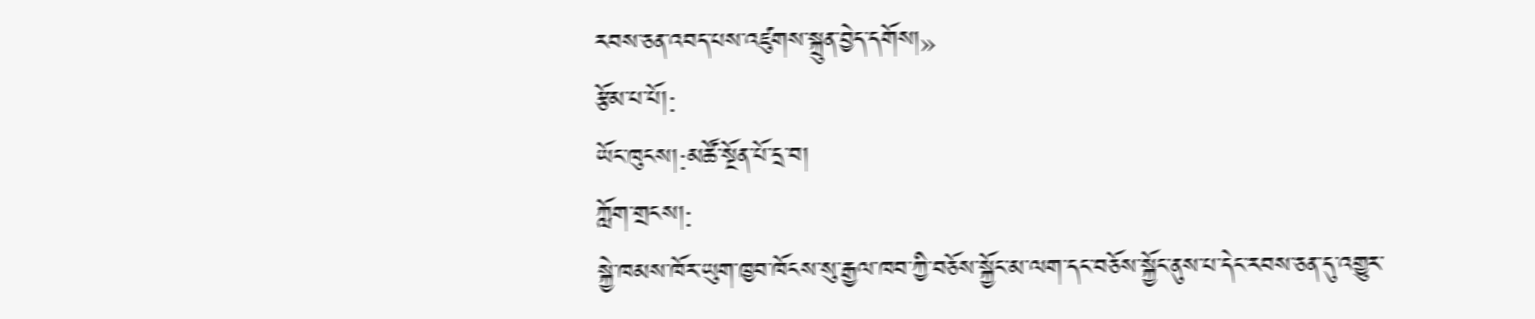རབས་ཅན་འབད་པས་འཛུགས་སྐྲུན་བྱེད་དགོས།»
རྩོམ་པ་པོ།:
ཡོང་ཁུངས།:མཚོ་སྔོན་པོ་དྲ་བ།
ཀློག་གྲངས།:
སྐྱེ་ཁམས་ཁོར་ཡུག་ཁྱབ་ཁོངས་སུ་རྒྱལ་ཁབ་ཀྱི་བཅོས་སྐྱོང་མ་ལག་དང་བཅོས་སྐྱོང་ནུས་པ་དེང་རབས་ཅན་དུ་འགྱུར་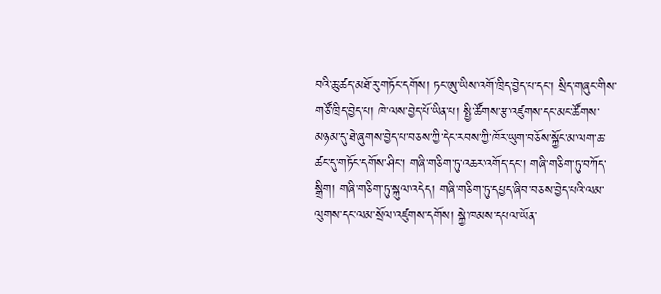བའི་ཆུ་ཚད་མཐོ་རུ་གཏོང་དགོས། ཏང་ཨུ་ཡིས་འགོ་ཁྲིད་བྱེད་པ་དང་། སྲིད་གཞུང་གིས་གཙོ་ཁྲིད་བྱེད་པ། ཁེ་ལས་བྱེད་པོ་ཡིན་པ། སྤྱི་ཚོགས་རྩ་འཛུགས་དང་མང་ཚོགས་མཉམ་དུ་ཐེ་ཞུགས་བྱེད་པ་བཅས་ཀྱི་དེང་རབས་ཀྱི་ཁོར་ཡུག་བཅོས་སྐྱོང་མ་ལག་ཆ་ཚང་དུ་གཏོང་དགོས་ཤིང་། གཞི་གཅིག་ཏུ་འཆར་འགོད་དང་། གཞི་གཅིག་ཏུ་བཀོད་སྒྲིག། གཞི་གཅིག་ཏུ་སྐུལ་འདེད། གཞི་གཅིག་ཏུ་དཔྱད་ཞིབ་བཅས་བྱེད་པའི་ལམ་ལུགས་དང་ལམ་སྲོལ་འཛུགས་དགོས། སྐྱེ་ཁམས་དཔལ་ཡོན་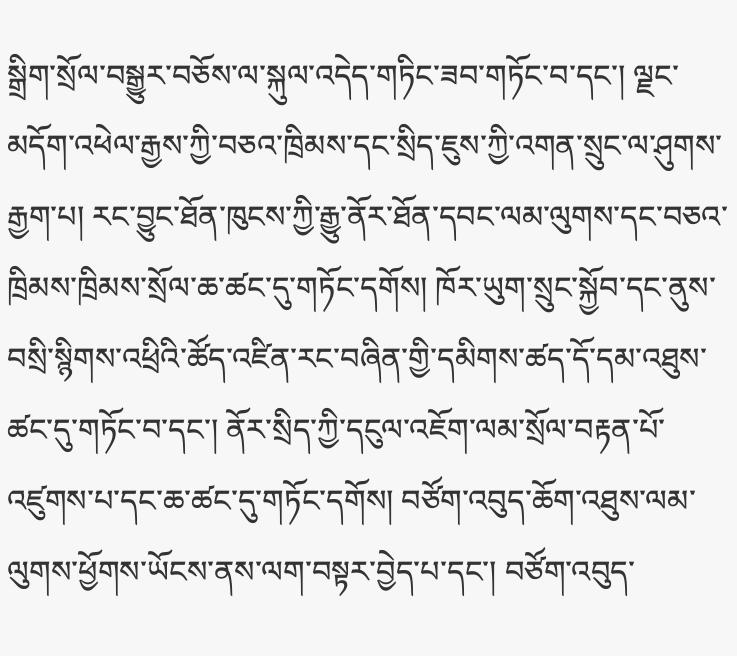སྒྲིག་སྲོལ་བསྒྱུར་བཅོས་ལ་སྐུལ་འདེད་གཏིང་ཟབ་གཏོང་བ་དང་། ལྗང་མདོག་འཕེལ་རྒྱས་ཀྱི་བཅའ་ཁྲིམས་དང་སྲིད་ཇུས་ཀྱི་འགན་སྲུང་ལ་ཤུགས་རྒྱག་པ། རང་བྱུང་ཐོན་ཁུངས་ཀྱི་རྒྱུ་ནོར་ཐོན་དབང་ལམ་ལུགས་དང་བཅའ་ཁྲིམས་ཁྲིམས་སྲོལ་ཆ་ཚང་དུ་གཏོང་དགོས། ཁོར་ཡུག་སྲུང་སྐྱོབ་དང་ནུས་བསྲི་སྙིགས་འཕྲིའི་ཚོད་འཛིན་རང་བཞིན་གྱི་དམིགས་ཚད་དོ་དམ་འཐུས་ཚང་དུ་གཏོང་བ་དང་། ནོར་སྲིད་ཀྱི་དངུལ་འཇོག་ལམ་སྲོལ་བརྟན་པོ་འཛུགས་པ་དང་ཆ་ཚང་དུ་གཏོང་དགོས། བཙོག་འབུད་ཆོག་འཐུས་ལམ་ལུགས་ཕྱོགས་ཡོངས་ནས་ལག་བསྟར་བྱེད་པ་དང་། བཙོག་འབུད་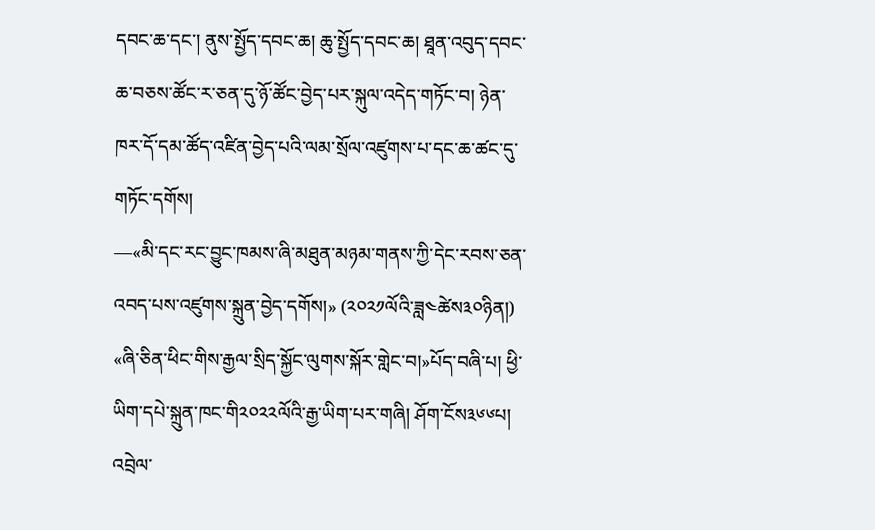དབང་ཆ་དང་། ནུས་སྤྱོད་དབང་ཆ། ཆུ་སྤྱོད་དབང་ཆ། ཐཱན་འབུད་དབང་ཆ་བཅས་ཚོང་ར་ཅན་དུ་ཉོ་ཚོང་བྱེད་པར་སྐུལ་འདེད་གཏོང་བ། ཉེན་ཁར་དོ་དམ་ཚོད་འཛིན་བྱེད་པའི་ལམ་སྲོལ་འཛུགས་པ་དང་ཆ་ཚང་དུ་གཏོང་དགོས།
—«མི་དང་རང་བྱུང་ཁམས་ཞི་མཐུན་མཉམ་གནས་ཀྱི་དེང་རབས་ཅན་འབད་པས་འཛུགས་སྐྲུན་བྱེད་དགོས།» (༢༠༢༡ལོའི་ཟླ༤ཚེས༣༠ཉིན།) «ཞི་ཅིན་ཕིང་གིས་རྒྱལ་སྲིད་སྐྱོང་ལུགས་སྐོར་གླེང་བ།»པོད་བཞི་པ། ཕྱི་ཡིག་དཔེ་སྐྲུན་ཁང་གི༢༠༢༢ལོའི་རྒྱ་ཡིག་པར་གཞི། ཤོག་ངོས༣༦༦པ།
འབྲེལ་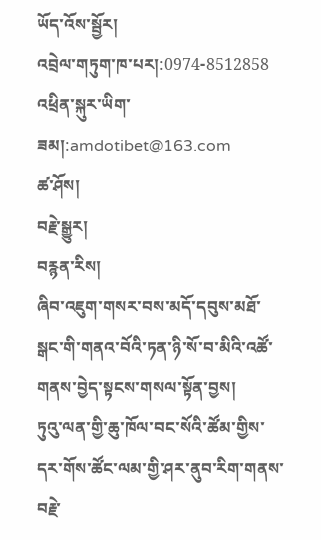ཡོད་འོས་སྦྱོར།
འབྲེལ་གཏུག་ཁ་པར།:0974-8512858
འཕྲིན་སྐུར་ཡིག་ཟམ།:amdotibet@163.com
ཚ་ཤོས།
བརྗེ་སྒྱུར།
བརྙན་རིས།
ཞིབ་འཇུག་གསར་བས་མདོ་དབུས་མཐོ་སྒང་གི་གནའ་བོའི་ཏན་ཉི་སོ་བ་མིའི་འཚོ་གནས་བྱེད་སྟངས་གསལ་སྟོན་བྱས།
ཏུའུ་ལན་གྱི་ཆུ་ཁོལ་བང་སོའི་ཚོམ་གྱིས་དར་གོས་ཚོང་ལམ་གྱི་ཤར་ནུབ་རིག་གནས་བརྗེ་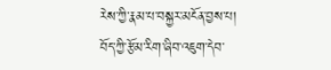རེས་ཀྱི་རྣམ་པ་བསྐྱར་མངོན་བྱས་པ།
བོད་ཀྱི་རྩོམ་རིག་ཞིབ་འཇུག་དེབ་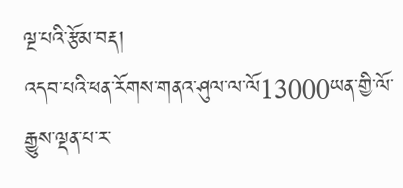ལྔ་པའི་རྩོམ་བརྡ།
འདབ་པའི་ཕན་རོགས་གནའ་ཤུལ་ལ་ལོ13000ཡན་གྱི་ལོ་རྒྱུས་ལྡན་པ་ར་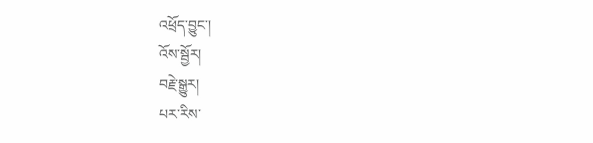འཕྲོད་བྱུང་།
འོས་སྦྱོར།
བརྗེ་སྒྱུར།
པར་རིས་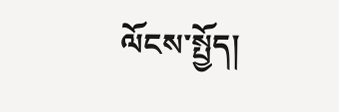ལོངས་སྤྱོད།